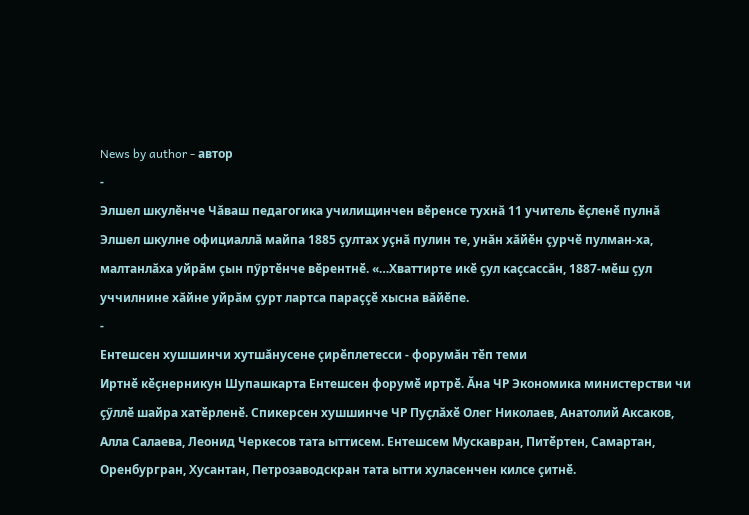News by author - автор
-
Элшел шкулӗнче Чăваш педагогика училищинчен вӗренсе тухнă 11 учитель ӗçленӗ пулнă
Элшел шкулне официаллă майпа 1885 çултах уçнă пулин те, унăн хăйӗн çурчӗ пулман-ха, малтанлăха уйрăм çын пӳртӗнче вӗрентнӗ. «…Хваттирте икӗ çул каçсассăн, 1887-мӗш çул уччилнине хăйне уйрăм çурт лартса параççӗ хысна вăйӗпе.
-
Ентешсен хушшинчи хутшăнусене çирӗплетесси - форумăн тӗп теми
Иртнӗ кӗçнерникун Шупашкарта Ентешсен форумӗ иртрӗ. Ăна ЧР Экономика министерстви чи çӳллӗ шайра хатӗрленӗ. Спикерсен хушшинче ЧР Пуçлăхӗ Олег Николаев, Анатолий Аксаков, Алла Салаева, Леонид Черкесов тата ыттисем. Ентешсем Мускавран, Питӗртен, Самартан, Оренбургран, Хусантан, Петрозаводскран тата ытти хуласенчен килсе çитнӗ.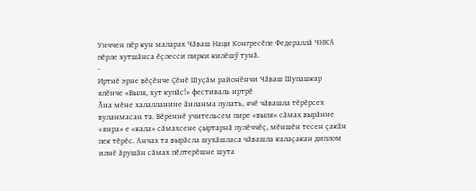Унччен пӗр кун маларах Чăваш Наци Конгресӗпе Федераллă ЧНКА пӗрле хутшăнса ӗçлесси пирки килӗшӳ тунă.
-
Иртнӗ эрне вӗçӗнче Çӗнӗ Шуçăм районӗнчи Чăваш Шупашкар ялӗнче «Выля, хут купăс!» фестиваль иртрӗ
Ăна мӗне халалланине ăнланма пулать, ячӗ чăвашла тӗрӗрсех вуланмасан та. Вӗреннӗ учительсем пире «выля» сăмах вырăнне «янра» е «кала» сăмахсене çыртарнă пулӗччӗç, мӗншӗн тесен çакăн пек тӗрӗс. Анчах та вырăсла шухăшласа чăвашла калаçакан диплом илнӗ ăрушăн сăмах пӗлтерӗшне шута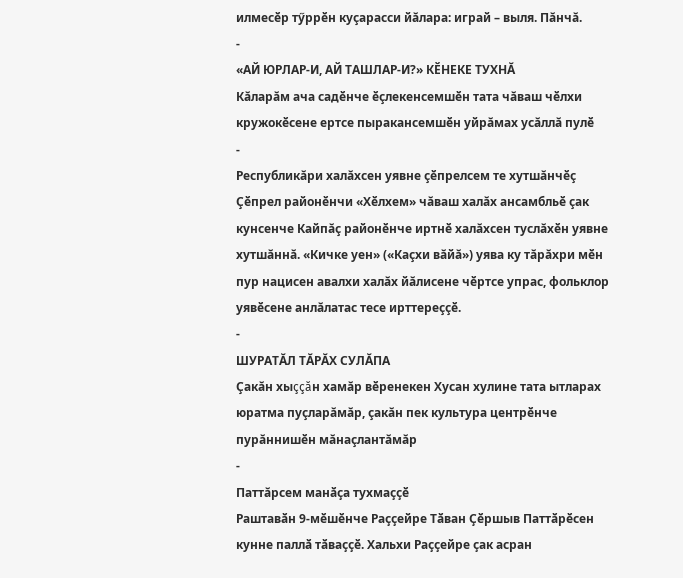илмесӗр тӳррӗн куçарасси йăлара: играй – выля. Пăнчă.
-
«АЙ ЮРЛАР-И, АЙ ТАШЛАР-И?» КӖНЕКЕ ТУХНĂ
Кăларăм ача садӗнче ӗçлекенсемшӗн тата чăваш чӗлхи кружокӗсене ертсе пыракансемшӗн уйрăмах усăллă пулӗ
-
Республикăри халăхсен уявне çӗпрелсем те хутшăнчӗç
Çӗпрел районӗнчи «Хӗлхем» чăваш халăх ансамбльӗ çак кунсенче Кайпăç районӗнче иртнӗ халăхсен туслăхӗн уявне хутшăннă. «Кичке уен» («Каçхи вăйă») уява ку тăрăхри мӗн пур нацисен авалхи халăх йăлисене чӗртсе упрас, фольклор уявӗсене анлăлатас тесе ирттереççӗ.
-
ШУРАТĂЛ ТĂРĂХ СУЛĂПА
Çакăн хыççăн хамăр вӗренекен Хусан хулине тата ытларах юратма пуçларăмăр, çакăн пек культура центрӗнче пурăннишӗн мăнаçлантăмăр
-
Паттăрсем манӑҫа тухмаҫҫӗ
Раштавӑн 9-мӗшӗнче Раҫҫейре Тӑван Ҫӗршыв Паттӑрӗсен кунне паллӑ тӑваҫҫӗ. Хальхи Раҫҫейре ҫак асран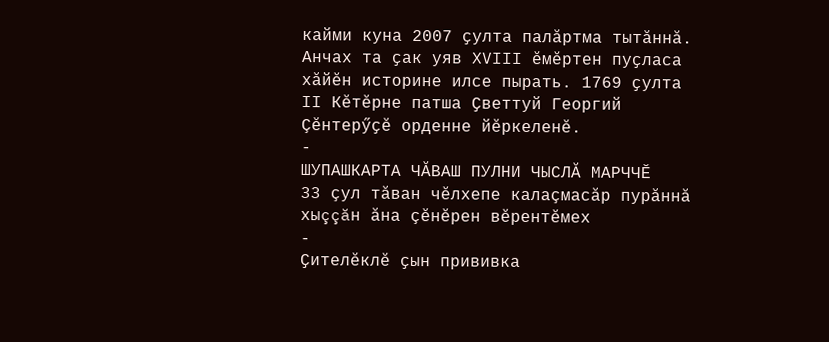кайми куна 2007 ҫулта палӑртма тытăннӑ. Анчах та ҫак уяв XVIII ӗмӗртен пуҫласа хӑйӗн историне илсе пырать. 1769 ҫулта II Кӗтӗрне патша Ҫветтуй Георгий Çĕнтерӳҫĕ орденне йӗркеленӗ.
-
ШУПАШКАРТА ЧĂВАШ ПУЛНИ ЧЫСЛĂ МАРЧЧӖ
33 çул тăван чӗлхепе калаçмасăр пурăннă хыççăн ăна çӗнӗрен вӗрентӗмех
-
Ҫителӗклӗ ҫын прививка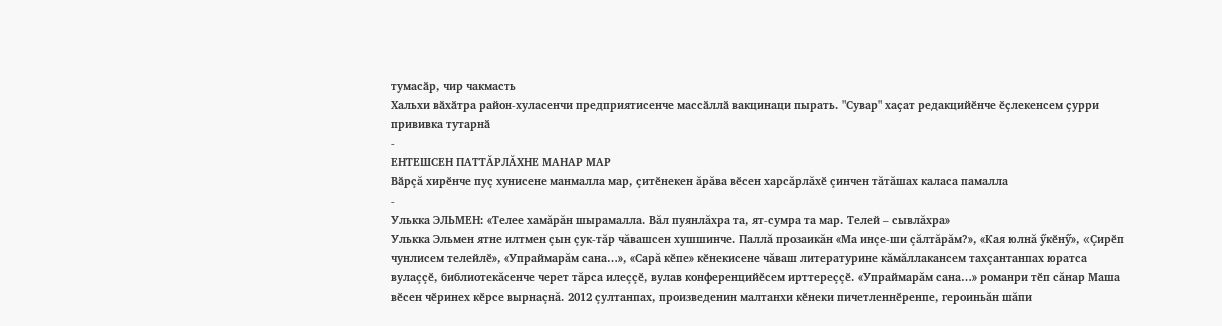тумасӑр, чир чакмасть
Хальхи вӑхӑтра район-хуласенчи предприятисенче массӑллӑ вакцинаци пырать. "Сувар" хаҫат редакцийӗнче ӗҫлекенсем ҫурри прививка тутарнӑ
-
ЕНТЕШСЕН ПАТТĂРЛĂХНЕ МАНАР МАР
Вӑрçă хирӗнче пуç хунисене манмалла мар, çитӗнекен ăрăва вӗсен харсăрлăхӗ çинчен тăтăшах каласа памалла
-
Улькка ЭЛЬМЕН: «Телее хамăрăн шырамалла. Вăл пуянлăхра та, ят-сумра та мар. Телей – сывлăхра»
Улькка Эльмен ятне илтмен çын çук-тăр чăвашсен хушшинче. Паллă прозаикăн «Ма инçе-ши çăлтăрăм?», «Кая юлнă ӳкӗнӳ», «Çирӗп чунлисем телейлӗ», «Упраймарăм сана…», «Сарă кӗпе» кӗнекисене чăваш литературине кăмăллакансем тахçантанпах юратса вулаççӗ, библиотекăсенче черет тăрса илеççӗ, вулав конференцийӗсем ирттереççӗ. «Упраймарăм сана…» романри тӗп сăнар Маша вӗсен чӗринех кӗрсе вырнаçнă. 2012 çултанпах, произведенин малтанхи кӗнеки пичетленнӗренпе, героиньăн шăпи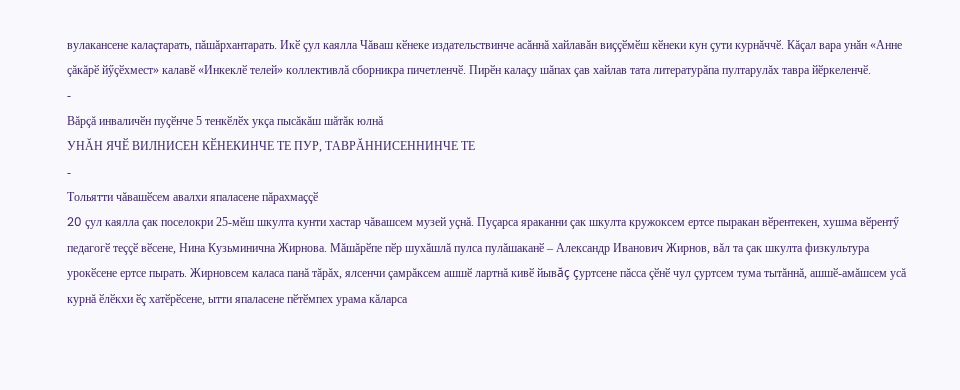вулакансене калаçтарать, пăшăрхантарать. Икӗ çул каялла Чăваш кӗнеке издательствинче асăннă хайлавăн виççӗмӗш кӗнеки кун çути курнăччӗ. Кăçал вара унăн «Анне çăкăрӗ йӳçӗхмест» калавӗ «Инкеклӗ телей» коллективлă сборникра пичетленчӗ. Пирӗн калаçу шăпах çав хайлав тата литературăпа пултарулăх тавра йӗркеленчӗ.
-
Вăрçă инваличӗн пуçӗнче 5 тенкӗлӗх укçа пысăкăш шăтăк юлнă
УНĂН ЯЧӖ ВИЛНИСЕН КӖНЕКИНЧЕ ТЕ ПУР, ТАВРĂННИСЕННИНЧЕ ТЕ
-
Тольятти чăвашӗсем авалхи япаласене пăрахмаççӗ
20 çул каялла çак поселокри 25-мӗш шкулта кунти хастар чăвашсем музей уçнă. Пуçарса яраканни çак шкулта кружоксем ертсе пыракан вӗрентекен, хушма вӗрентӳ педагогӗ теççӗ вӗсене, Нина Кузьминична Жирнова. Мăшăрӗпе пӗр шухăшлă пулса пулăшаканӗ – Александр Иванович Жирнов, вăл та çак шкулта физкультура урокӗсене ертсе пырать. Жирновсем каласа панă тăрăх, ялсенчи çамрăксем ашшӗ лартнă кивӗ йывăç çуртсене пăсса çӗнӗ чул çуртсем тума тытăннă, ашшӗ-амăшсем усă курнă ӗлӗкхи ӗç хатӗрӗсене, ытти япаласене пӗтӗмпех урама кăларса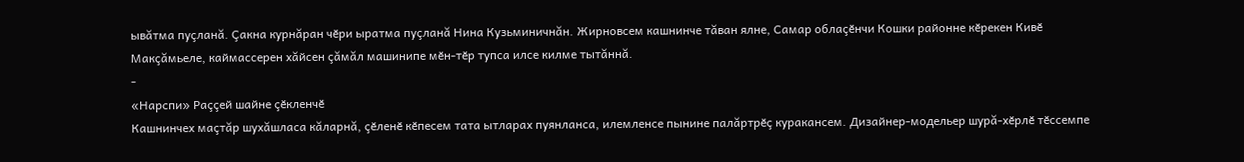ывăтма пуçланă. Çакна курнăран чӗри ыратма пуçланă Нина Кузьминичнăн. Жирновсем кашнинче тăван ялне, Самар облаçӗнчи Кошки районне кӗрекен Кивӗ Макçăмьеле, каймассерен хăйсен çăмăл машинипе мӗн-тӗр тупса илсе килме тытăннă.
-
«Нарспи» Раççей шайне çӗкленчӗ
Кашнинчех маçтăр шухăшласа кăларнă, çӗленӗ кӗпесем тата ытларах пуянланса, илемленсе пынине палăртрӗç куракансем. Дизайнер-модельер шурă-хӗрлӗ тӗссемпе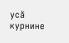усă курнине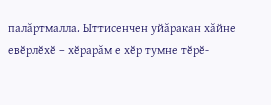палăртмалла. Ыттисенчен уйăракан хăйне евӗрлӗхӗ – хӗрарăм е хӗр тумне тӗрӗ-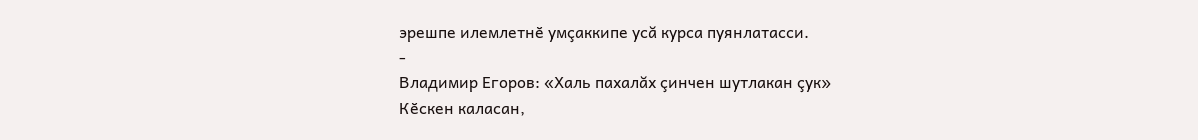эрешпе илемлетнӗ умçаккипе усă курса пуянлатасси.
-
Владимир Егоров: «Халь пахалăх çинчен шутлакан çук»
Кӗскен каласан,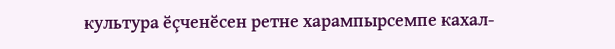культура ӗçченӗсен ретне харампырсемпе кахал-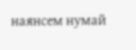наянсем нумай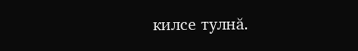килсе тулнă.